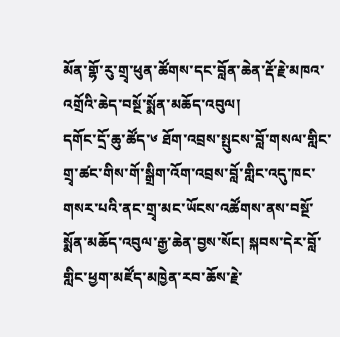མོན་གྷོ་རུ་གྲྭ་ཕུན་ཚོགས་དང་བློན་ཆེན་རྡོ་རྗེ་མཁའ་འགྲོའི་ཆེད་བསྔོ་སྨོན་མཆོད་འབུལ།
དགོང་དྲོ་ཆུ་ཚོད་༦ ཐོག་འབྲས་སྤུངས་བློ་གསལ་གླིང་གྲྭ་ཚང་གིས་གོ་སྒྲིག་འོག་འབྲས་བློ་གླིང་འདུ་ཁང་གསར་པའི་ནང་གྲྭ་མང་ཡོངས་འཚོགས་ནས་བསྔོ་སྨོན་མཆོད་འབུལ་རྒྱ་ཆེན་བྱས་སོང། སྐབས་དེར་བློ་གླིང་ཕྱག་མཛོད་མཁྱེན་རབ་ཆོས་རྗེ་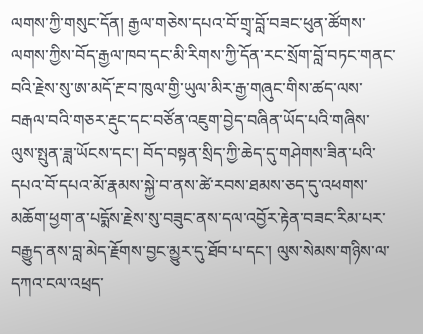ལགས་ཀྱི་གསུང་དོན། རྒྱལ་གཅེས་དཔའ་བོ་གྲྭ་བློ་བཟང་ཕུན་ཚོགས་ལགས་ཀྱིས་བོད་རྒྱལ་ཁབ་དང་མི་རིགས་ཀྱི་དོན་རང་སྲོག་བློ་བཏང་གནང་བའི་རྗེས་སུ་ཨ་མདོ་རྔ་བ་ཁུལ་གྱི་ཡུལ་མིར་རྒྱ་གཞུང་གིས་ཚད་ལས་བརྒལ་བའི་གཅར་རྡུང་དང་བཙོན་འཇུག་བྱེད་བཞིན་ཡོད་པའི་གཞིས་ལུས་སྤུན་ཟླ་ཡོངས་དང་། བོད་བསྟན་སྲིད་ཀྱི་ཆེད་དུ་གཤེགས་ཟིན་པའི་དཔའ་བོ་དཔའ་མོ་རྣམས་སྐྱེ་བ་ནས་ཚེ་རབས་ཐམས་ཅད་དུ་འཕགས་མཆོག་ཕྱག་ན་པདྨོས་རྗེས་སུ་བཟུང་ནས་དལ་འབྱོར་རྟེན་བཟང་རིམ་པར་བརྒྱུད་ནས་བླ་མེད་རྗོགས་བྱང་མྱུར་དུ་ཐོབ་པ་དང་། ལུས་སེམས་གཉིས་ལ་དཀའ་ངལ་འཕྲད་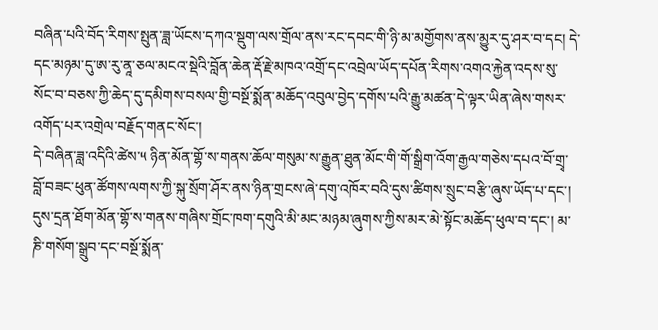བཞིན་པའི་བོད་རིགས་སྤུན་ཟླ་ཡོངས་དཀའ་སྡུག་ལས་གྲོལ་ནས་རང་དབང་གི་ཉི་མ་མགྱོགས་ནས་མྱུར་དུ་ཤར་བ་དང། དེ་དང་མཉམ་དུ་ཨ་རུ་ནཱ་ཅལ་མངའ་སྡེའི་བློན་ཆེན་རྡོ་རྗེ་མཁའ་འགྲོ་དང་འབྲེལ་ཡོད་དཔོན་རིགས་འགའ་རྐྱེན་འདས་སུ་སོང་བ་བཅས་ཀྱི་ཆེད་དུ་དམིགས་བསལ་གྱི་བསྔོ་སྨོན་མཆོད་འབུལ་བྱེད་དགོས་པའི་རྒྱུ་མཚན་དེ་ལྟར་ཡིན་ཞེས་གསར་འགོད་པར་འགྲེལ་བརྗོད་གནང་སོང་།
དེ་བཞིན་ཟླ་འདིའི་ཚེས་༥ ཉིན་མོན་གྷོ་ས་གནས་ཆོལ་གསུམ་ས་རྒྱུན་ཐུན་མོང་གི་གོ་སྒྲིག་འོག་རྒྱལ་གཅེས་དཔའ་བོ་གྲྭ་བློ་བཟང་ཕུན་ཚོགས་ལགས་ཀྱི་སྐུ་སྲོག་ཤོར་ནས་ཉིན་གྲངས་ཞེ་དགུ་འཁོར་བའི་དུས་ཚིགས་སྲུང་བརྩི་ཞུས་ཡོད་པ་དང་། དུས་དྲན་ཐོག་མོན་གྷོ་ས་གནས་གཞིས་གྲོང་ཁག་དགུའི་མི་མང་མཉམ་ཞུགས་ཀྱིས་མར་མེ་སྟོང་མཆོད་ཕུལ་བ་དང་། མ་ཎི་གསོག་སྒྲུབ་དང་བསྔོ་སྨོན་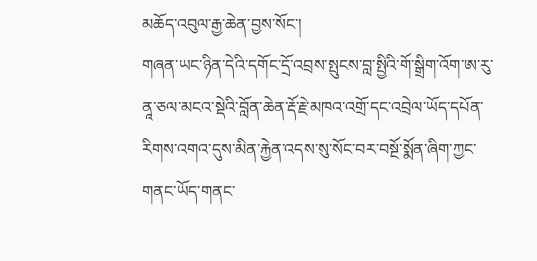མཆོད་འབུལ་རྒྱ་ཆེན་བྱས་སོང་།
གཞན་ཡང་ཉིན་དེའི་དགོང་དྲོ་འབྲས་སྤུངས་བླ་སྤྱིའི་གོ་སྒྲིག་འོག་ཨ་རུ་ནཱ་ཅལ་མངའ་སྡེའི་བློན་ཆེན་རྡོ་རྗེ་མཁའ་འགྲོ་དང་འབྲེལ་ཡོད་དཔོན་རིགས་འགའ་དུས་མིན་རྐྱེན་འདས་སུ་སོང་བར་བསྔོ་སྨོན་ཞིག་ཀྱང་གནང་ཡོད་གནང་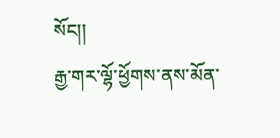སོང།།
རྒྱ་གར་ལྷོ་ཕྱོགས་ནས་མོན་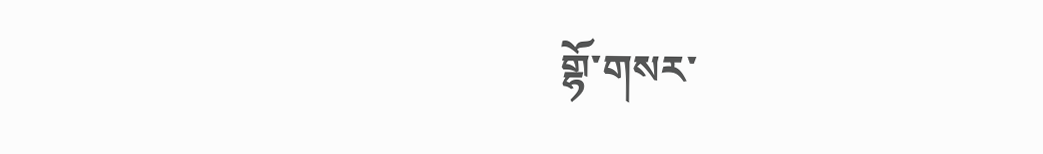གྷོ་གསར་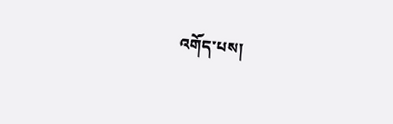འགོད་པས།